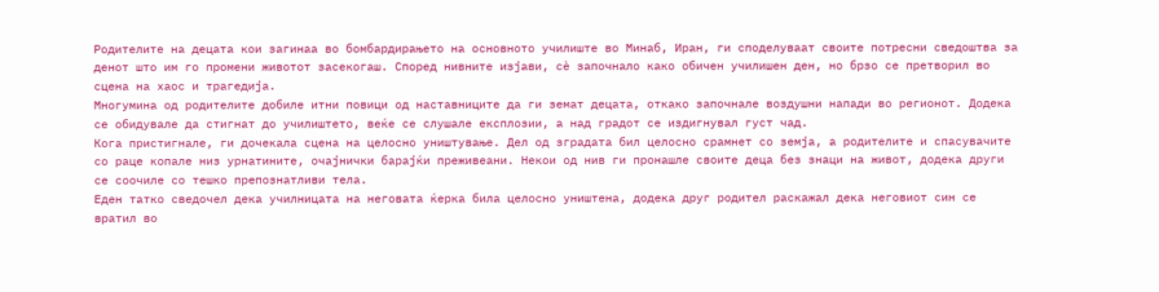Родителите на децата кои загинаа во бомбардирањето на основното училиште во Минaб, Иран, ги споделуваат своите потресни сведоштва за денот што им го промени животот засекогаш. Според нивните изјави, сè започнало како обичен училишен ден, но брзо се претворил во сцена на хаос и трагедија.
Многумина од родителите добиле итни повици од наставниците да ги земат децата, откако започнале воздушни напади во регионот. Додека се обидувале да стигнат до училиштето, веќе се слушале експлозии, а над градот се издигнувал густ чад.
Кога пристигнале, ги дочекала сцена на целосно уништување. Дел од зградата бил целосно срамнет со земја, а родителите и спасувачите со раце копале низ урнатините, очајнички барајќи преживеани. Некои од нив ги пронашле своите деца без знаци на живот, додека други се соочиле со тешко препознатливи тела.
Еден татко сведочел дека училницата на неговата ќерка била целосно уништена, додека друг родител раскажал дека неговиот син се вратил во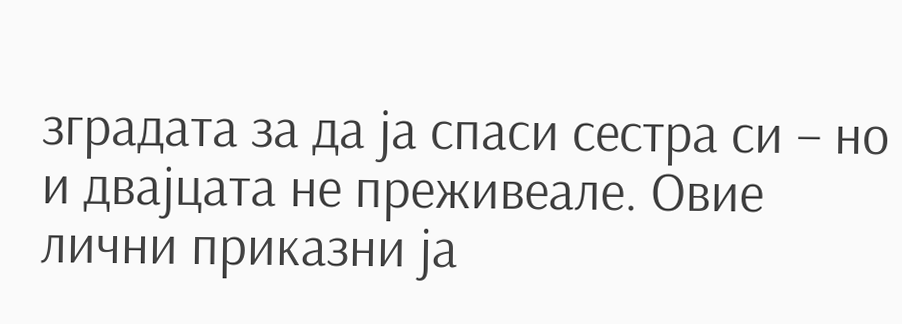зградата за да ја спаси сестра си – но и двајцата не преживеале. Овие лични приказни ја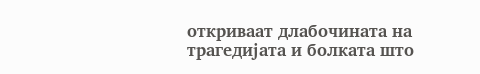откриваат длабочината на трагедијата и болката што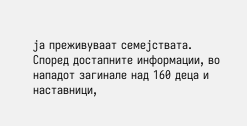ја преживуваат семејствата.
Според достапните информации, во нападот загинале над 160 деца и наставници,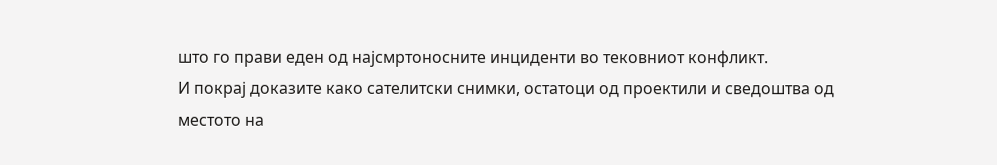што го прави еден од најсмртоносните инциденти во тековниот конфликт.
И покрај доказите како сателитски снимки, остатоци од проектили и сведоштва од местото на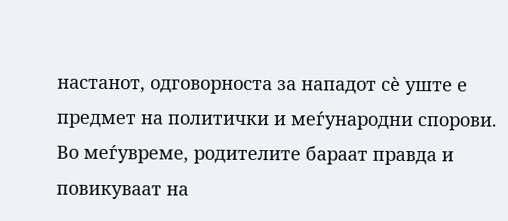настанот, одговорноста за нападот сè уште е предмет на политички и меѓународни спорови. Во меѓувреме, родителите бараат правда и повикуваат на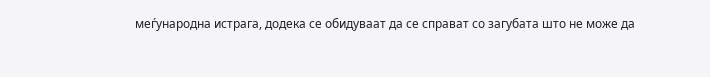меѓународна истрага, додека се обидуваат да се справат со загубата што не може да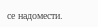се надомести.